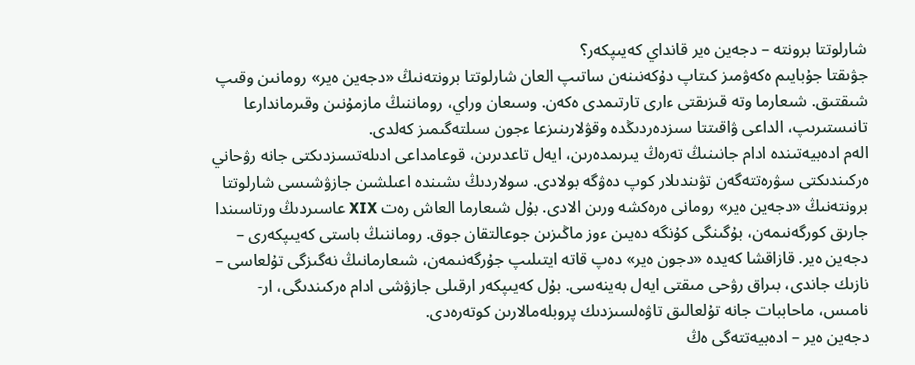شارلوتتا برونتە – دجەين ەير قانداي كەيىپكەر؟
جۋىقتا جۇبايىم ەكەۋمىز كىتاپ دۇكەنىنەن ساتىپ العان شارلوتتا برونتەنىڭ «دجەين ەير» رومانىن وقىپ شىقتىق. شىعارما وتە قىزىقتى ءارى تارتىمدى ەكەن. وسىعان وراي، روماننىڭ مازمۇنىن وقىرماندارعا تانىستىرىپ، الداعى ۋاقىتتا سىزدەردىڭدە وقۋلارىنىزعا ءجون سىلتەگىمىز كەلدى.
الەم ادەبيەتىندە ادام جانىنىڭ تەرەڭ يىرىمدەرىن، ايەل تاعدىرىن، قوعامداعى ادىلەتسىزدىكتى جانە رۋحاني ەركىندىكتى سۋرەتتەگەن تۋىندىلار كوپ دەۋگە بولادى. سولاردىڭ ىشىندە اعىلشىن جازۋشىسى شارلوتتا برونتەنىڭ «دجەين ەير» رومانى ەرەكشە ورىن الادى. بۇل شىعارما العاش رەت XIX عاسىردىڭ ورتاسىندا جارىق كورگەنىمەن، بۇگىنگى كۇنگە دەيىن ءوز ماڭىزىن جوعالتقان جوق. روماننىڭ باستى كەيىپكەرى – دجەين ەير. قازاقشا كەيدە «دجون ەير» دەپ قاتە ايتىلىپ جۇرگەنىمەن، شىعارمانىڭ نەگىزگى تۇلعاسى – نازىك جاندى، بىراق رۋحى مىقتى ايەل بەينەسى. بۇل كەيىپكەر ارقىلى جازۋشى ادام ەركىندىگى، ار-نامىس، ماحاببات جانە تۇلعالىق تاۋەلسىزدىك پروبلەمالارىن كوتەرەدى.
دجەين ەير – ادەبيەتتەگى ەڭ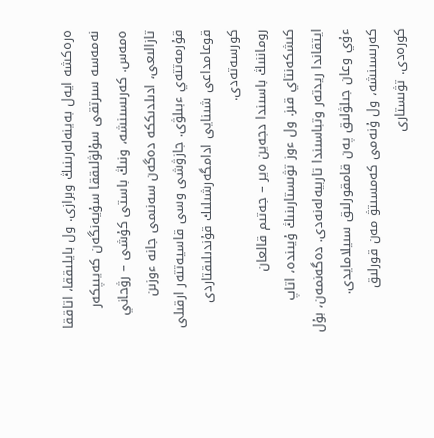ەرەكشە ايەل بەينەلەرىنىڭ وبرازى. ول بايلىققا، اتاققا نەمەسە سىرتقى سۇلۋلىققا سۇيەنگەن كەيىپكەر ەمەس. كەرىسىنشە، ونىڭ باستى كۇشى – رۋحاني تازالىعى، ادىلدىككە دەگەن سەنىمى جانە ءوزىن قۇرمەتتەي ءبىلۋى. جازۋشى وسى قاسيەتتەر ارقىلى قوعامداعى شىنايى ادامگەرشىلىك قۇندىلىقتاردى كورسەتەدى.
روماننىڭ باسىندا دجەين ەير – جەتىم قالعان كىشكەنتاي قىز. ول ءوز تۋىستارىنىڭ ۇيىندە، اتاپ ايتقاندا ريدتەر وتباسىندا تاربيەلەنەدى. دەگەنمەن، بۇل ءۇي وعان جىلۋلىق پەن قامقورلىق سىيلامايدى. كەرىسىنشە، ول ۇنەمى كەمسىتۋ مەن قورلىق كورەدى. تۋىستارى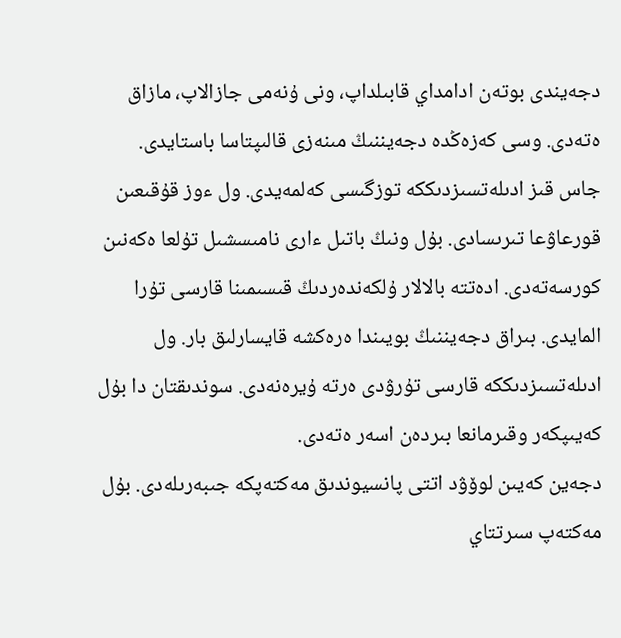دجەيندى بوتەن ادامداي قابىلداپ، ونى ۇنەمى جازالاپ، مازاق ەتەدى. وسى كەزەڭدە دجەيننىڭ مىنەزى قالىپتاسا باستايدى.
جاس قىز ادىلەتسىزدىككە توزگىسى كەلمەيدى. ول ءوز قۇقىعىن قورعاۋعا تىرىسادى. بۇل ونىڭ باتىل ءارى نامىسشىل تۇلعا ەكەنىن كورسەتەدى. ادەتتە بالالار ۇلكەندەردىڭ قىسىمىنا قارسى تۇرا المايدى. بىراق دجەيننىڭ بويىندا ەرەكشە قايسارلىق بار. ول ادىلەتسىزدىككە قارسى تۇرۋدى ەرتە ۇيرەنەدى. سوندىقتان دا بۇل كەيىپكەر وقىرمانعا بىردەن اسەر ەتەدى.
دجەين كەيىن لوۆۋد اتتى پانسيوندىق مەكتەپكە جىبەرىلەدى. بۇل مەكتەپ سىرتتاي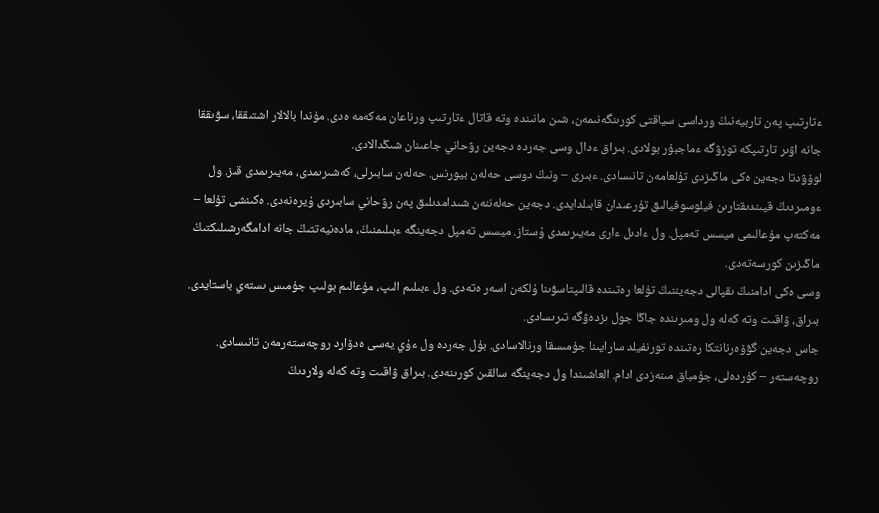ءتارتىپ پەن تاربيەنىڭ ورداسى سياقتى كورىنگەنىمەن، شىن مانىندە وتە قاتال ءتارتىپ ورناعان مەكەمە ەدى. مۇندا بالالار اشتىققا، سۋىققا جانە اۋىر تارتىپكە توزۋگە ءماجبۇر بولادى. بىراق ءدال وسى جەردە دجەين رۋحاني جاعىنان شىڭدالادى.
لوۆۋدتا دجەين ەكى ماڭىزدى تۇلعامەن تانىسادى. ءبىرى – ونىڭ دوسى حەلەن بيورنس. حەلەن سابىرلى، كەشىرىمدى، مەيىرىمدى قىز. ول ءومىردىڭ قيىندىقتارىن فيلوسوفيالىق تۇرعىدان قابىلدايدى. دجەين حەلەننەن شىدامدىلىق پەن رۋحاني سابىردى ۇيرەنەدى. ەكىنشى تۇلعا – مەكتەپ مۇعالىمى ميسس تەمپل. ول ءادىل ءارى مەيىرىمدى ۇستاز. ميسس تەمپل دجەينگە ءبىلىمنىڭ، مادەنيەتتىڭ جانە ادامگەرشىلىكتىڭ ماڭىزىن كورسەتەدى.
وسى ەكى ادامنىڭ ىقپالى دجەيننىڭ تۇلعا رەتىندە قالىپتاسۋىنا ۇلكەن اسەر ەتەدى. ول ءبىلىم الىپ، مۇعالىم بولىپ جۇمىس ىستەي باستايدى. بىراق، ۋاقىت وتە كەلە ول ومىرىندە جاڭا جول ىزدەۋگە تىرىسادى.
جاس دجەين گۋۆەرنانتكا رەتىندە تورنفيلد سارايىنا جۇمىسقا ورنالاسادى. بۇل جەردە ول ءۇي يەسى ەدۆارد روچەستەرمەن تانىسادى. روچەستەر – كۇردەلى، جۇمباق مىنەزدى ادام. العاشىندا ول دجەينگە سالقىن كورىنەدى. بىراق ۋاقىت وتە كەلە ولاردىڭ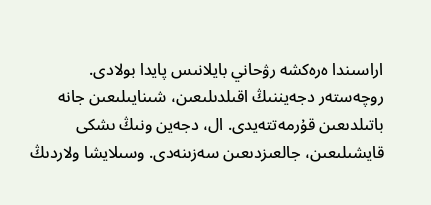اراسىندا ەرەكشە رۋحاني بايلانىس پايدا بولادى.
روچەستەر دجەيننىڭ اقىلدىلىعىن، شىنايىلىعىن جانە باتىلدىعىن قۇرمەتتەيدى. ال، دجەين ونىڭ ىشكى قايشىلىعىن، جالعىزدىعىن سەزىنەدى. وسىلايشا ولاردىڭ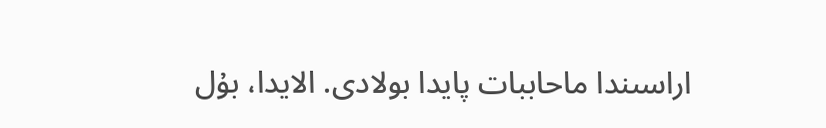اراسىندا ماحاببات پايدا بولادى. الايدا، بۇل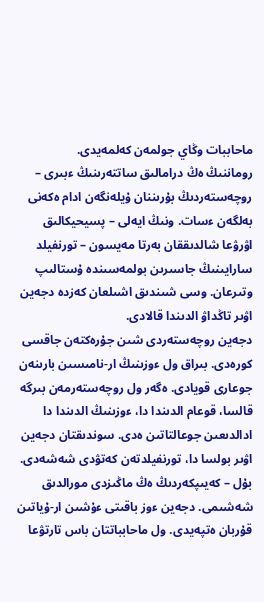ماحاببات وڭاي جولمەن كەلمەيدى.
روماننىڭ ەڭ درامالىق ساتتەرىنىڭ ءبىرى – روچەستەردىڭ بۇرىننان ۇيلەنگەن ادام ەكەنى بەلگەن ءسات. ونىڭ ايەلى – پسيحيكالىق اۋرۋعا شالدىققان بەرتا مەيسون – تورنفيلد سارايىنىڭ جاسىرىن بولمەسىندە ۇستالىپ وتىرعان. وسى شىندىق اشىلعان كەزدە دجەين اۋىر تاڭداۋ الدىندا قالادى.
دجەين روچەستەردى شىن جۇرەكتەن جاقسى كورەدى. بىراق ول ءوزىنىڭ ار-نامىسىن بارىنەن جوعارى قويادى. ەگەر ول روچەستەرمەن بىرگە قالسا، قوعام الدىندا دا، ءوزىنىڭ الدىندا دا ادالدىعىن جوعالتاتىن ەدى. سوندىقتان دجەين اۋىر بولسا دا، تورنفيلدتەن كەتۋدى شەشەدى.
بۇل – كەيىپكەردىڭ ەڭ ماڭىزدى مورالدىق شەشىمى. دجەين ءوز باقىتى ءۇشىن ار-ۇياتىن قۇربان ەتپەيدى. ول ماحابباتتان باس تارتۋعا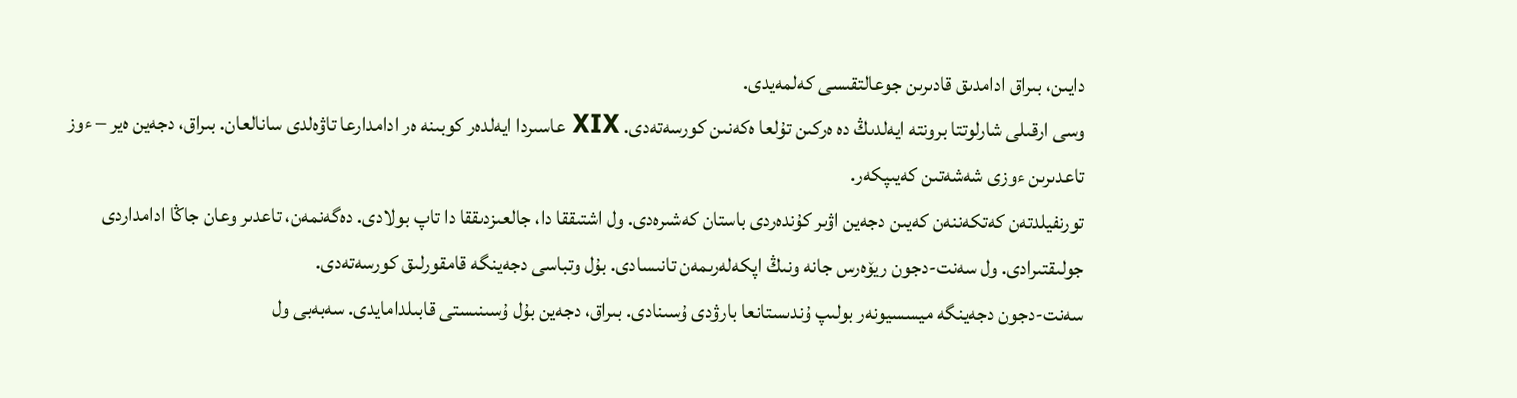دايىن، بىراق ادامدىق قادىرىن جوعالتقىسى كەلمەيدى.
وسى ارقىلى شارلوتتا برونتە ايەلدىڭ دە ەركىن تۇلعا ەكەنىن كورسەتەدى. XIX عاسىردا ايەلدەر كوبىنە ەر ادامدارعا تاۋەلدى سانالعان. بىراق، دجەين ەير – ءوز تاعدىرىن ءوزى شەشەتىن كەيىپكەر.
تورنفيلدتەن كەتكەننەن كەيىن دجەين اۋىر كۇندەردى باستان كەشىرەدى. ول اشتىققا دا، جالعىزدىققا دا تاپ بولادى. دەگەنمەن، تاعدىر وعان جاڭا ادامداردى جولىقتىرادى. ول سەنت-دجون ريۆەرس جانە ونىڭ اپكەلەرىمەن تانىسادى. بۇل وتباسى دجەينگە قامقورلىق كورسەتەدى.
سەنت-دجون دجەينگە ميسسيونەر بولىپ ۇندىستانعا بارۋدى ۇسىنادى. بىراق، دجەين بۇل ۇسىنىستى قابىلدامايدى. سەبەبى ول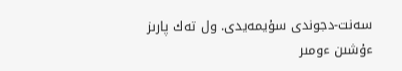سەنت-دجوندى سۇيمەيدى. ول تەك پارىز ءۇشىن ءومىر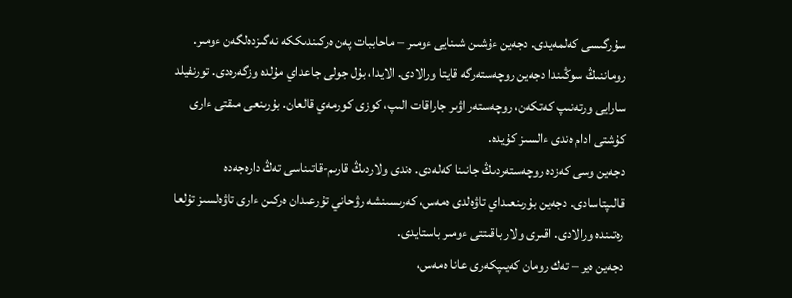سۇرگىسى كەلمەيدى. دجەين ءۇشىن شىنايى ءومىر – ماحاببات پەن ەركىندىككە نەگىزدەلگەن ءومىر.
روماننىڭ سوڭىندا دجەين روچەستەرگە قايتا ورالادى. الايدا، بۇل جولى جاعداي مۇلدە وزگەرەدى. تورنفيلد سارايى ورتەنىپ كەتكەن، روچەستەر اۋىر جاراقات الىپ، كوزى كورمەي قالعان. بۇرىنعى مىقتى ءارى كۇشتى ادام ەندى ءالسىز كۇيدە.
دجەين وسى كەزدە روچەستەردىڭ جانىنا كەلەدى. ەندى ولاردىڭ قارىم-قاتىناسى تەڭ دارەجەدە قالىپتاسادى. دجەين بۇرىنعىداي تاۋەلدى ەمەس، كەرىسىنشە رۋحاني تۇرعىدان ەركىن ءارى تاۋەلسىز تۇلعا رەتىندە ورالادى. اقىرى ولار باقىتتى ءومىر باستايدى.
دجەين ەير – تەك رومان كەيىپكەرى عانا ەمەس،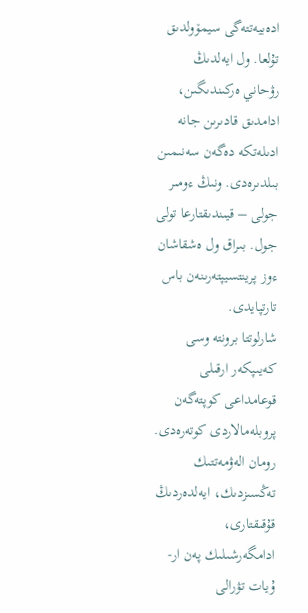ادەبيەتتەگى سيمۆولدىق تۇلعا. ول ايەلدىڭ رۋحاني ەركىندىگىن، ادامدىق قادىرىن جانە ادىلەتكە دەگەن سەنىمىن بىلدىرەدى. ونىڭ ءومىر جولى – قيىندىقتارعا تولى جول. بىراق ول ەشقاشان ءوز پرينتسيپتەرىنەن باس تارتپايدى.
شارلوتتا برونتە وسى كەيىپكەر ارقىلى قوعامداعى كوپتەگەن پروبلەمالاردى كوتەرەدى. رومان الەۋمەتتىك تەڭسىزدىك، ايەلدەردىڭ قۇقىقتارى، ادامگەرشىلىك پەن ار-ۇيات تۋرالى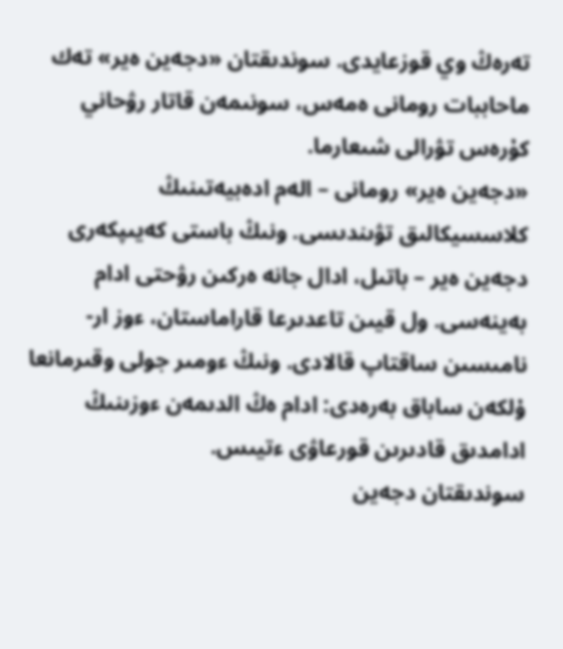تەرەڭ وي قوزعايدى. سوندىقتان «دجەين ەير» تەك ماحاببات رومانى ەمەس، سونىمەن قاتار رۋحاني كۇرەس تۋرالى شىعارما.
«دجەين ەير» رومانى – الەم ادەبيەتىنىڭ كلاسسيكالىق تۋىندىسى. ونىڭ باستى كەيىپكەرى دجەين ەير – باتىل، ادال جانە ەركىن رۋحتى ادام بەينەسى. ول قيىن تاعدىرعا قاراماستان، ءوز ار-نامىسىن ساقتاپ قالادى. ونىڭ ءومىر جولى وقىرمانعا ۇلكەن ساباق بەرەدى: ادام ەڭ الدىمەن ءوزىنىڭ ادامدىق قادىرىن قورعاۋى ءتيىس.
سوندىقتان دجەين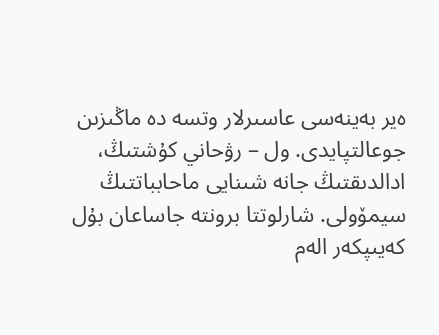ەير بەينەسى عاسىرلار وتسە دە ماڭىزىن جوعالتپايدى. ول – رۋحاني كۇشتىڭ، ادالدىقتىڭ جانە شىنايى ماحابباتتىڭ سيمۆولى. شارلوتتا برونتە جاساعان بۇل كەيىپكەر الەم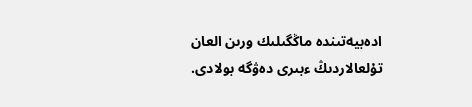ادەبيەتىندە ماڭگىلىك ورىن العان تۇلعالاردىڭ ءبىرى دەۋگە بولادى.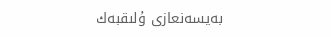بەيسەنعازى ۇلىقبەك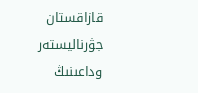قازاقستان جۋرناليستەر وداعىنىڭ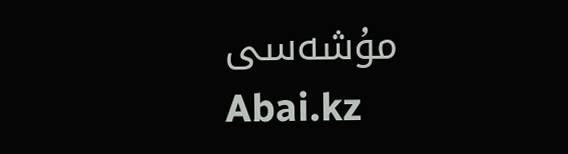مۇشەسى
Abai.kz